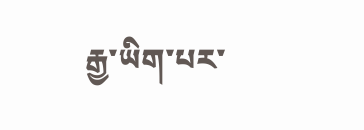རྒྱ་ཡིག་པར་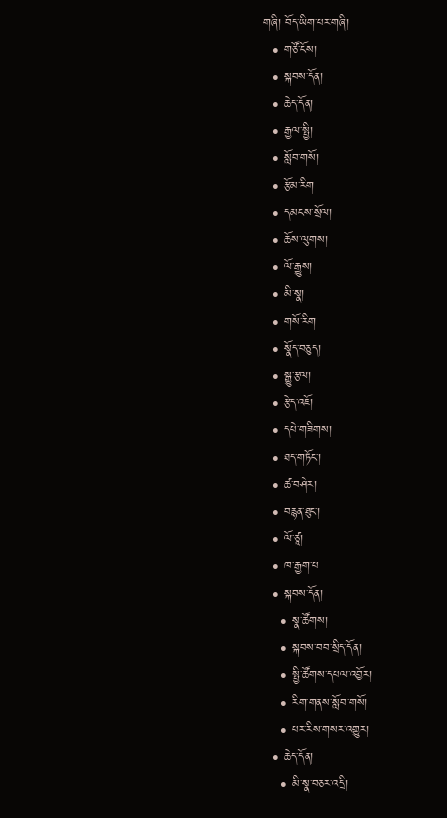གཞི། བོད་ཡིག་པར་གཞི།
  • གཙོ་ངོས།
  • སྐབས་དོན།
  • ཆེད་དོན།
  • རྒྱལ་སྤྱི།
  • སློབ་གསོ།
  • རྩོམ་རིག
  • དམངས་སྲོལ།
  • ཆོས་ལུགས།
  • ལོ་རྒྱུས།
  • མི་སྣ།
  • གསོ་རིག
  • སྣོད་བཅུད།
  • སྒྱུ་རྩལ།
  • རྩེད་འཇོ།
  • དཔེ་གཟིགས།
  • ཐད་གཏོང་།
  • ཚ་བཤེར།
  • བརྙན་ཐུང་།
  • ལོ་ཙཱ།
  • ཁ་རྒྱག་པ
  • སྐབས་དོན།
    • སྣ་ཚོགས།
    • སྐབས་བབ་སྲིད་དོན།
    • སྤྱི་ཚོགས་དཔལ་འབྱོར།
    • རིག་གནས་སློབ་གསོ།
    • པར་རིས་གསར་འགྱུར།
  • ཆེད་དོན།
    • མི་སྣ་བཅར་འདྲི།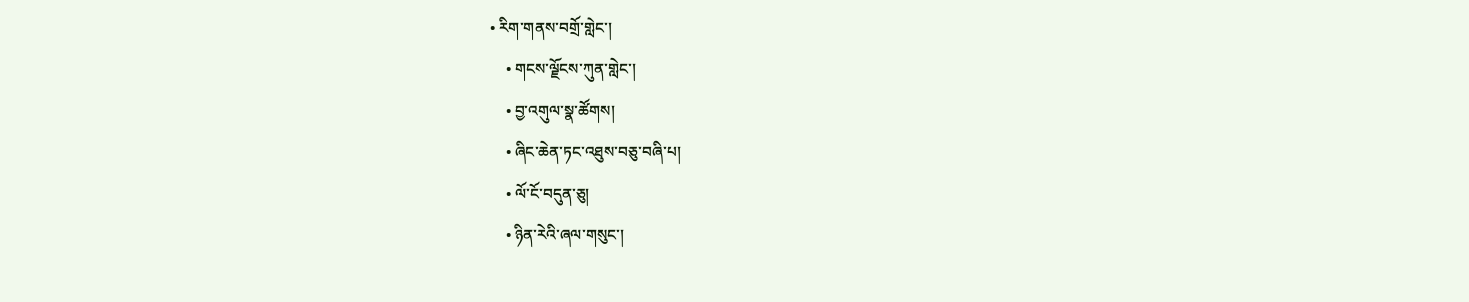• རིག་གནས་བགྲོ་གླེང་།
    • གངས་ལྗོངས་ཀུན་གླེང་།
    • བྱ་འགུལ་སྣ་ཚོགས།
    • ཞིང་ཆེན་ཏང་འཐུས་བཅུ་བཞི་པ།
    • ལོ་ངོ་བདུན་ཅུ།
    • ཉིན་རེའི་ཞལ་གསུང་།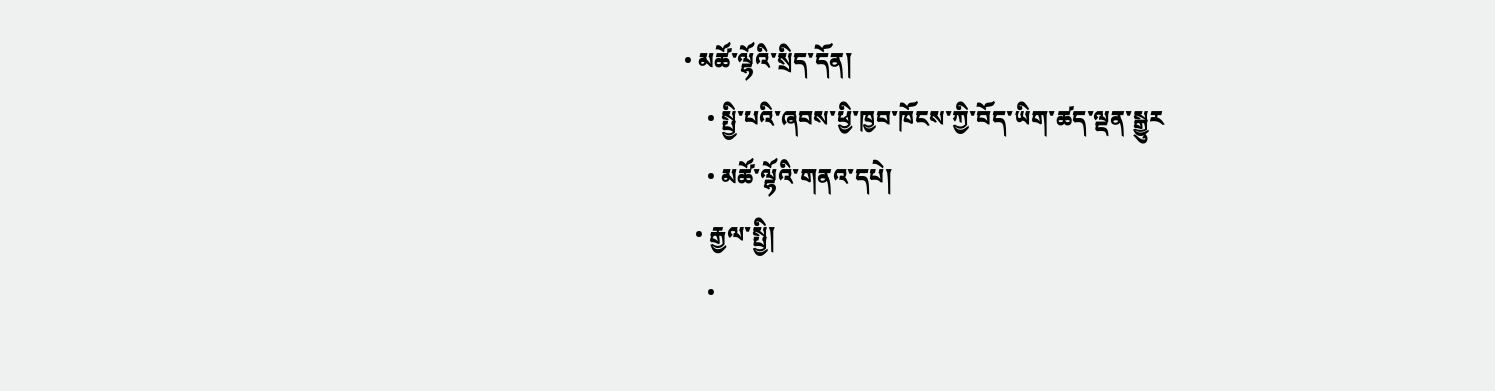• མཚོ་ལྷོའི་སྲིད་དོན།
    • སྤྱི་པའི་ཞབས་ཕྱི་ཁྱབ་ཁོངས་ཀྱི་བོད་ཡིག་ཚད་ལྡན་སྒྱུར
    • མཚོ་ལྷོའི་གནའ་དཔེ།
  • རྒྱལ་སྤྱི།
    •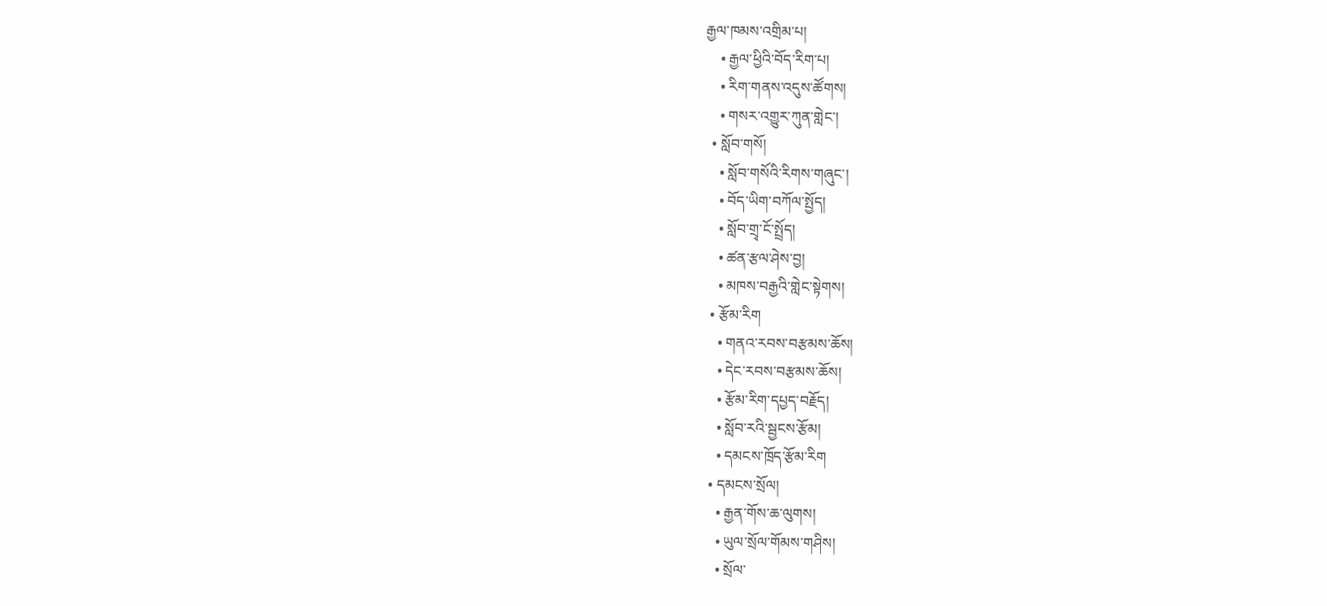རྒྱལ་ཁམས་འགྲིམ་པ།
    • རྒྱལ་ཕྱིའི་བོད་རིག་པ།
    • རིག་གནས་འདུས་ཚོགས།
    • གསར་འགྱུར་ཀུན་གླེང་།
  • སློབ་གསོ།
    • སློབ་གསོའི་རིགས་གཞུང་།
    • བོད་ཡིག་བཀོལ་སྤྱོད།
    • སློབ་གྲྭ་ངོ་སྤྲོད།
    • ཚན་རྩལ་ཤེས་བྱ།
    • མཁས་བརྒྱའི་གླེང་སྟེགས།
  • རྩོམ་རིག
    • གནའ་རབས་བརྩམས་ཆོས།
    • དེང་རབས་བརྩམས་ཆོས།
    • རྩོམ་རིག་དཔྱད་བརྗོད།
    • སློབ་རའི་སྦྱངས་རྩོམ།
    • དམངས་ཁྲོད་རྩོམ་རིག
  • དམངས་སྲོལ།
    • རྒྱན་གོས་ཆ་ལུགས།
    • ཡུལ་སྲོལ་གོམས་གཤིས།
    • སྲོལ་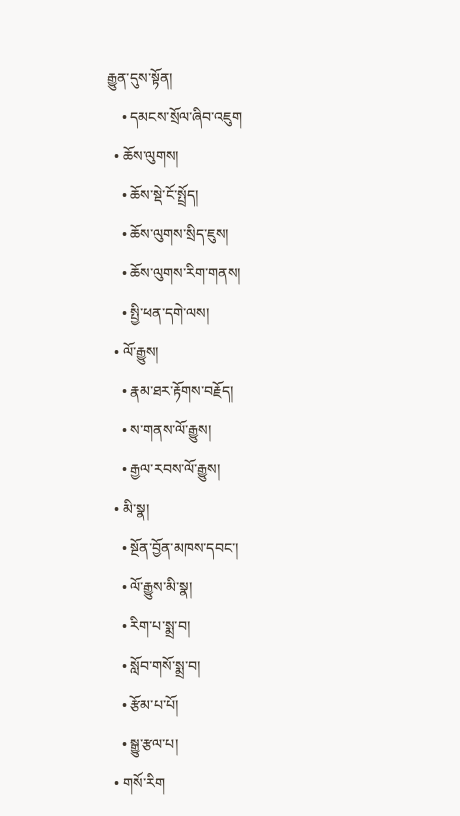རྒྱུན་དུས་སྟོན།
    • དམངས་སྲོལ་ཞིབ་འཇུག
  • ཆོས་ལུགས།
    • ཆོས་སྡེ་ངོ་སྤྲོད།
    • ཆོས་ལུགས་སྲིད་ཇུས།
    • ཆོས་ལུགས་རིག་གནས།
    • སྤྱི་ཕན་དགེ་ལས།
  • ལོ་རྒྱུས།
    • རྣམ་ཐར་རྟོགས་བརྗོད།
    • ས་གནས་ལོ་རྒྱུས།
    • རྒྱལ་རབས་ལོ་རྒྱུས།
  • མི་སྣ།
    • སྔོན་བྱོན་མཁས་དབང་།
    • ལོ་རྒྱུས་མི་སྣ།
    • རིག་པ་སྨྲ་བ།
    • སློབ་གསོ་སྨྲ་བ།
    • རྩོམ་པ་པོ།
    • སྒྱུ་རྩལ་པ།
  • གསོ་རིག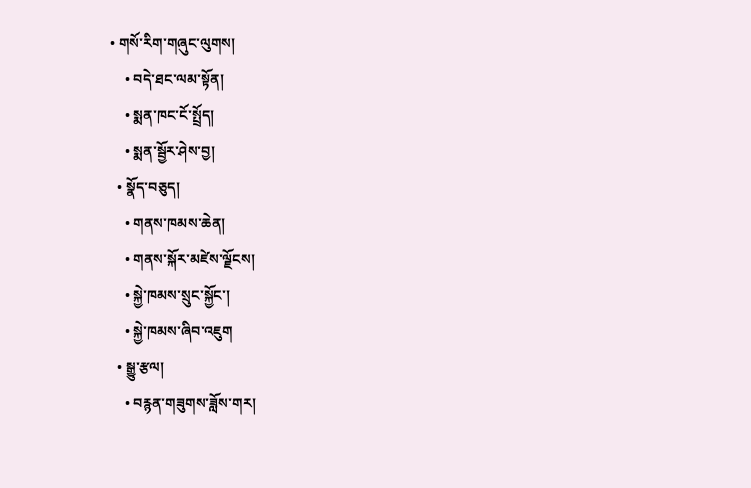• གསོ་རིག་གཞུང་ལུགས།
    • བདེ་ཐང་ལམ་སྟོན།
    • སྨན་ཁང་ངོ་སྤྲོད།
    • སྨན་སྦྱོར་ཤེས་བྱ།
  • སྣོད་བཅུད།
    • གནས་ཁམས་ཆེན།
    • གནས་སྐོར་མཛེས་ལྗོངས།
    • སྐྱེ་ཁམས་སྲུང་སྐྱོང་།
    • སྐྱེ་ཁམས་ཞིབ་འཇུག
  • སྒྱུ་རྩལ།
    • བརྙན་གཟུགས་ཟློས་གར།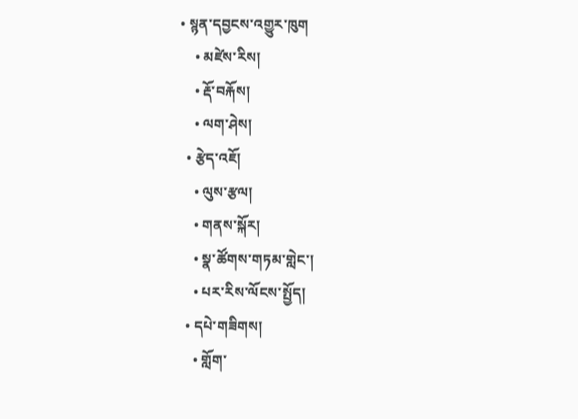• སྙན་དབྱངས་འགྱུར་ཁུག
    • མཛེས་རིས།
    • རྡོ་བརྐོས།
    • ལག་ཤེས།
  • རྩེད་འཇོ།
    • ལུས་རྩལ།
    • གནས་སྐོར།
    • སྣ་ཚོགས་གཏམ་གླེང་།
    • པར་རིས་ལོངས་སྤྱོད།
  • དཔེ་གཟིགས།
    • གློག་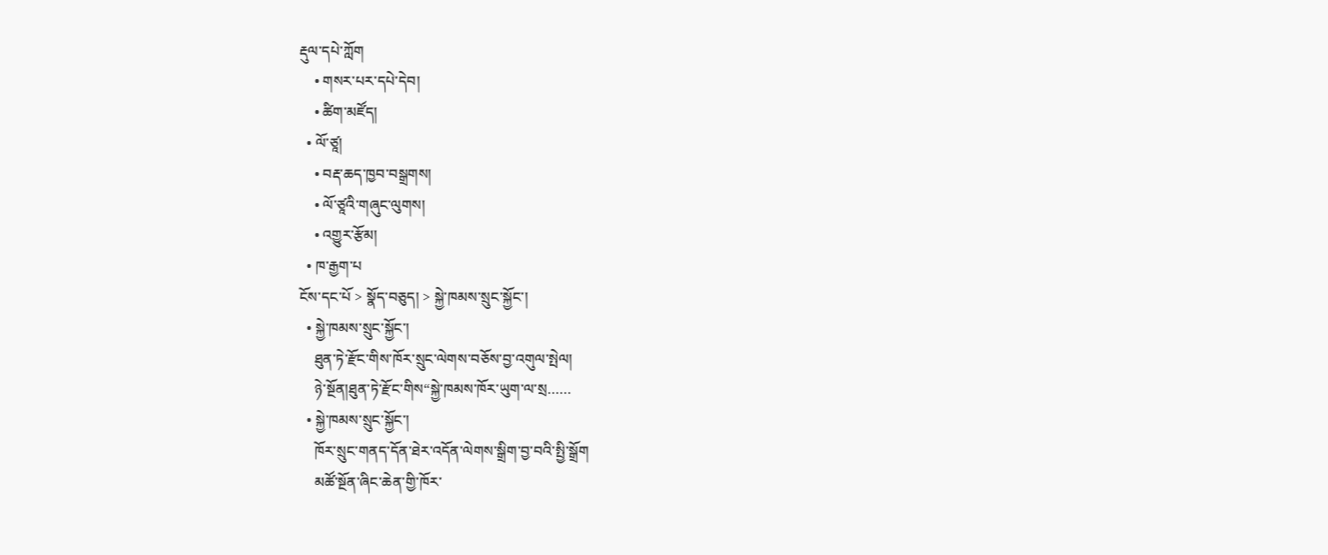རྡུལ་དཔེ་ཀློག
    • གསར་པར་དཔེ་དེབ།
    • ཚིག་མཛོད།
  • ལོ་ཙཱ།
    • བརྡ་ཆད་ཁྱབ་བསྒྲགས།
    • ལོ་ཙཱའི་གཞུང་ལུགས།
    • འགྱུར་རྩོམ།
  • ཁ་རྒྱག་པ
ངོས་དང་པོ > སྣོད་བཅུད། > སྐྱེ་ཁམས་སྲུང་སྐྱོང་།
  • སྐྱེ་ཁམས་སྲུང་སྐྱོང་།
    ཐུན་ཏེ་རྫོང་གིས་ཁོར་སྲུང་ལེགས་བཅོས་བྱ་འགུལ་སྤེལ།
    ཉེ་སྔོན།ཐུན་ཏེ་རྫོང་གིས“སྐྱེ་ཁམས་ཁོར་ཡུག་ལ་སྲ......
  • སྐྱེ་ཁམས་སྲུང་སྐྱོང་།
    ཁོར་སྲུང་གནད་དོན་ཐེར་འདོན་ལེགས་སྒྲིག་བྱ་བའི་སྤྱི་སྒྲོག
    མཚོ་སྔོན་ཞིང་ཆེན་གྱི་ཁོར་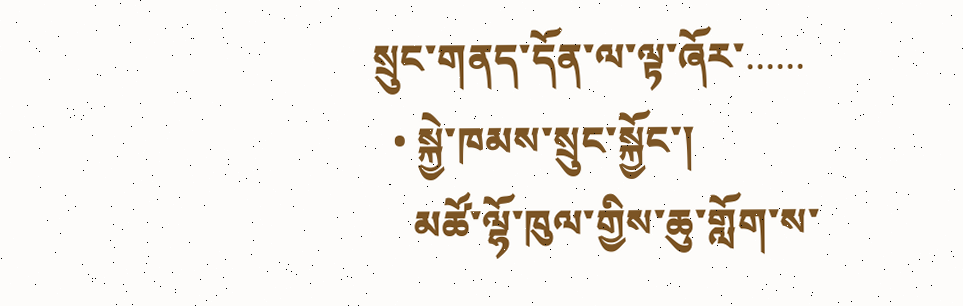སྲུང་གནད་དོན་ལ་ལྟ་ཞོར་......
  • སྐྱེ་ཁམས་སྲུང་སྐྱོང་།
    མཚོ་ལྷོ་ཁུལ་གྱིས་ཆུ་གློག་ས་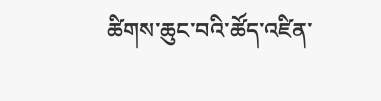ཚིགས་ཆུང་བའི་ཚོད་འཛིན་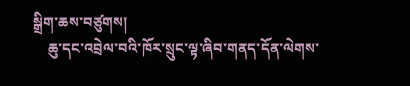སྒྲིག་ཆས་བཙུགས།
    ཆུ་དང་འབྲེལ་བའི་ཁོར་སྲུང་ལྟ་ཞིབ་གནད་དོན་ལེགས་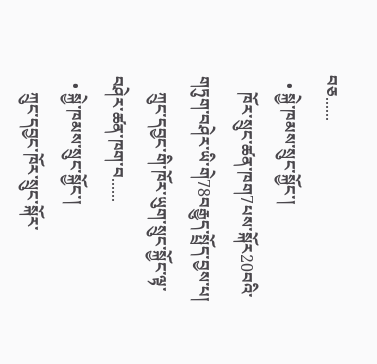བཅ......
  • སྐྱེ་ཁམས་སྲུང་སྐྱོང་།
    ཁོར་སྲུང་ཚན་ཁག7པས་སྐོར20བའི་གཏུག་བཤེར་ཡི་གེ78བརྒྱུད་སྤྲོད་བྱས་པ།
    ཀྲུང་དབྱང་གི་ཁོར་ཡུག་སྲུང་སྐྱོང་ལྟ་བཤེར་ཚན་ཁག་བ......
  • སྐྱེ་ཁམས་སྲུང་སྐྱོང་།
    ཀྲུང་དབྱང་ཁོར་སྲུང་སྐོར་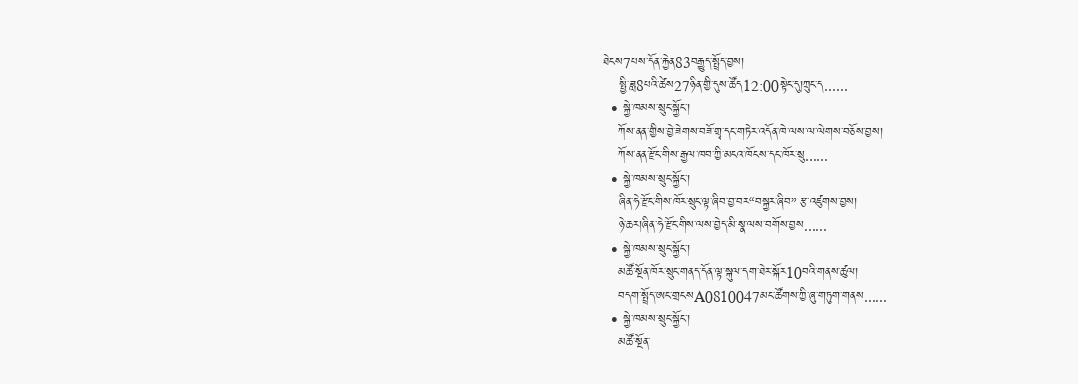ཐེངས7པས་དོན་རྐྱེན83བརྒྱུད་སྤྲོད་བྱས།
    སྤྱི་ཟླ8པའི་ཚེས27ཉིན་གྱི་དུས་ཚོད12:00སྟེང་དུ།ཀྲུང་ད......
  • སྐྱེ་ཁམས་སྲུང་སྐྱོང་།
    ཀོས་ནན་གྱིས་བྱེ་ཟེགས་བཟོ་གྲྭ་དང་གཏེར་འདོན་ཁེ་ལས་ལ་ལེགས་བཅོས་བྱས།
    ཀོས་ནན་རྫོང་གིས་རྒྱལ་ཁབ་ཀྱི་མངའ་ཁོངས་དང་ཁོར་སྲུ......
  • སྐྱེ་ཁམས་སྲུང་སྐྱོང་།
    ཞིན་ཧེ་རྫོང་གིས་ཁོར་སྲུང་ལྟ་ཞིབ་བྱ་བར“བསྐྱར་ཞིབ” རྩ་འཛུགས་བྱས།
    ཉེ་ཆར།ཞིན་ཧེ་རྫོང་གིས་ལས་བྱེད་མི་སྣ་ལས་བགོས་བྱས......
  • སྐྱེ་ཁམས་སྲུང་སྐྱོང་།
    མཚོ་སྔོན་ཁོར་སྲུང་གནད་དོན་ལྟ་སྐུལ་དག་ཐེར་སྐོར10བའི་གནས་ཚུལ།
    བདག་སྤྲོད་ཨང་གྲངསA0810047མང་ཚོགས་ཀྱི་ཞུ་གཏུག་གནས......
  • སྐྱེ་ཁམས་སྲུང་སྐྱོང་།
    མཚོ་སྔོན་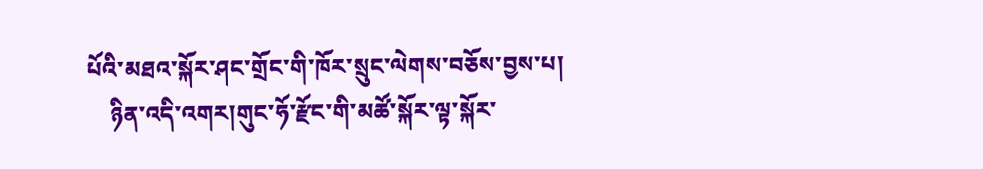པོའི་མཐའ་སྐོར་ཤང་གྲོང་གི་ཁོར་སྲུང་ལེགས་བཅོས་བྱས་པ།
    ཉིན་འདི་འགར།གུང་ཧོ་རྫོང་གི་མཚོ་སྐོར་ལྟ་སྐོར་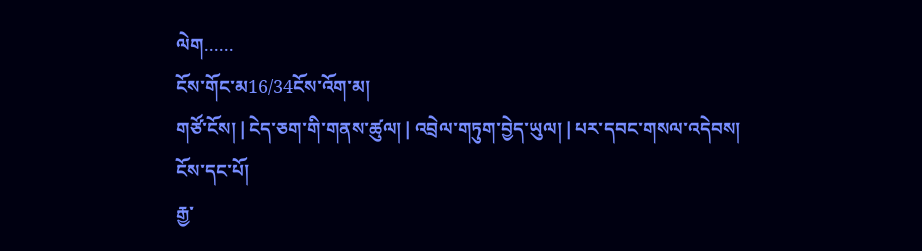ལེག......
ངོས་གོང་མ16/34ངོས་འོག་མ།
གཙོ་ངོས། | ངེད་ཅག་གི་གནས་ཚུལ། | འབྲེལ་གཏུག་བྱེད་ཡུལ། | པར་དབང་གསལ་འདེབས།
ངོས་དང་པོ།
རྒྱ་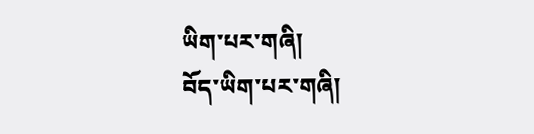ཡིག་པར་གཞི།
བོད་ཡིག་པར་གཞི།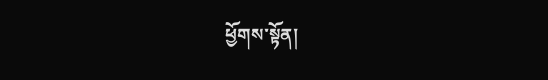ཕྱོགས་སྟོན།